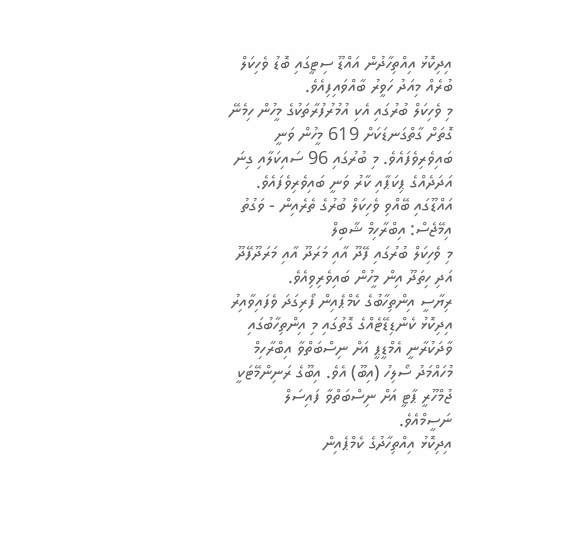އިދިކޮޅު އިއްތިހާދުން އައްޑޫ ސިޓީގައި ބޮޑު ވެހިކަލް ބުރެއް މިއަދު ހަވީރު ބާއްވައިފިއެވެ.
މި ވެހިކަލް ބުރުގައި އެކި އުމުރުފުރާތަކުގެ މީހުން ހިމެނޭ ގޮތަށް ގާތްގަނޑަކަށް 619 މީހުން ވަނީ ބައިވެރިވެފައެވެ. މި ބުރުގައި 96 ސައިކަލާއި ގިނަ އަދަދެއްގެ ޕިކަޕާއި ކާރު ވަނީ ބައިވެރިވެފައެވެ.
އައްޑޫގައި ބޭއްވި ވެހިކަލް ބުރުގެ ތެރެއިން - ވަގުތު އިމޭޖެސް: އިބްރާހިމް ޝާބިލް
މި ވެހިކަލް ބުރުގައި ފޭދޫ އާއި މަރަދޫ އާއި މަރަދޫފޭދޫ އަދި ހިތަދޫ އިން މީހުން ބައިވެރިވިއެވެ.
ރިޔާސީ އިންތިހާބުގެ ކެމްޕެއިން ފޯރިގަދަ ވެފައިވާއިރު އިދިކޮޅު ކެންޑިޑޭޓެއްގެ ގޮތުގައި މި އިންތިހާބުގައި ވާދަކުރާނީ އެމްޑީޕީ އަށް ނިސްބަތްވާ އިބްރާހިމް މުހައްމަދު ސޯލިހު (އިބޫ) އެވެ. އިބޫގެ ރަނިންމޭޓަކީ ޖުމްހޫރީ ޕާޓީ އަށް ނިސްބަތްވާ ފައިސަލް ނަސީމްއެވެ.
އިދިކޮޅު އިއްތިހާދުގެ ކެމްޕެއިން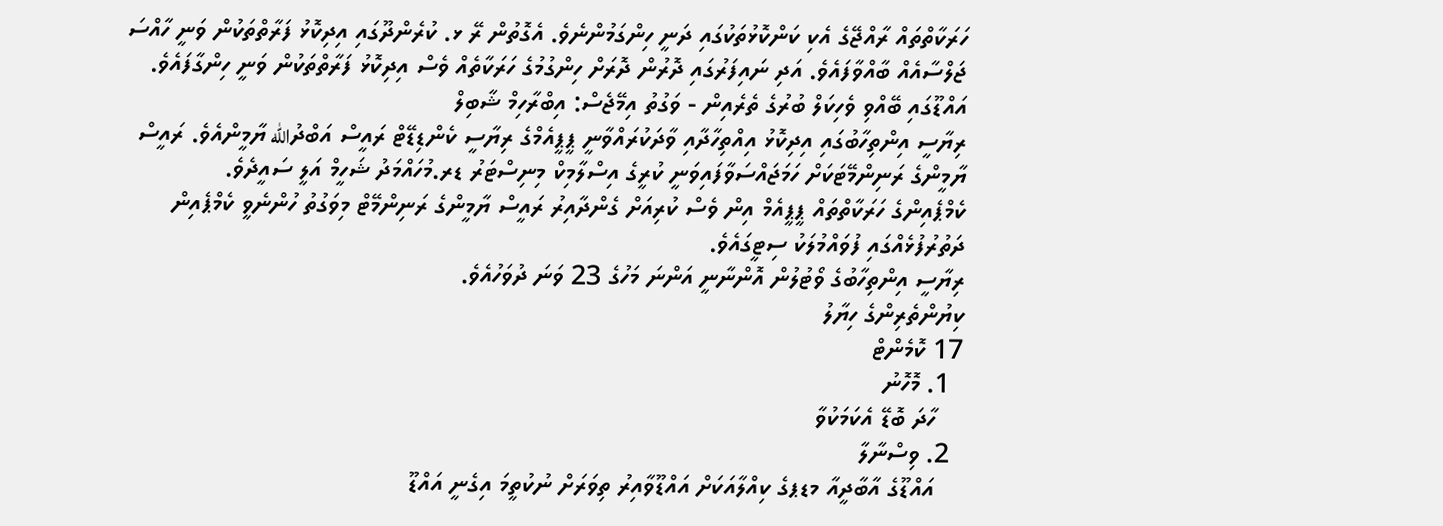ހަރަކާތްތައް ރާއްޖޭގެ އެކި ކަންކޮޅުތަކުގައި ދަނީ ހިންގަމުންނެވެ. އެގޮތުން ރޭ ޅ. ކުރެންދޫގައި އިދިކޮޅު ފަރާތްތަކުން ވަނީ ހާއްސަ ޖަލްސާއެއް ބާއްވާފައެވެ. އަދި ނައިފަރުގައި ދޮރުން ދޮރަށް ހިންގުމުގެ ހަރަކާތެއް ވެސް އިދިކޮޅު ފަރާތްތަކުން ވަނީ ހިންގާފައެވެ.
އައްޑޫގައި ބޭއްވި ވެހިކަލް ބުރުގެ ތެރެއިން - ވަގުތު އިމޭޖެސް: އިބްރާހިމް ޝާބިލް
ރިޔާސީ އިންތިހާބުގައި އިދިކޮޅު އިއްތިހާދާއި ވާދަކުރައްވާނީ ޕީޕީއެމްގެ ރިޔާސީ ކެންޑިޑޭޓް ރައީސް އަބްދުالله ޔާމީންއެވެ. ރައީސް ޔާމީންގެ ރަނިންމޭޓަކަށް ހަމަޖައްސަވާފައިވަނީ ކުރީގެ އިސްލާމިކް މިނިސްޓަރު ޑރ.މުހައްމަދު ޝަހީމް އަލީ ސައީދެވެ.
ކެމްޕެއިންގެ ހަރަކާތްތައް ޕީޕީއެމް އިން ވެސް ކުރިއަށް ގެންދާއިރު ރައީސް ޔާމީންގެ ރަނިންމޭޓް މިވަގުތު ހުންނެވީ ކެމްޕެއިން ދަތުރުފުޅެއްގައި ފުވައްމުލަކު ސިޓީގައެވެ.
ރިޔާސީ އިންތިހާބުގެ ވޯޓުލުން އޮންނާނީ އަންނަ މަހުގެ 23 ވަނަ ދުވަހުއެވެ.
ކިޔުންތެރިންގެ ހިޔާލު
17 ކޮމެންޓް
  1. މޮހޮނު
    ހާދަ ބޮޑޭ އެކަމަކުވާ
  2. ވިސްނާލާ
    އައްޑޫގެ އާބާދީއާ މޑޕގެ ކިއްލާއަކަށް އައްޑޫވާއިރު ތިވަރަށް ނުކުތީމަ އިގެނީ އައްޑޫ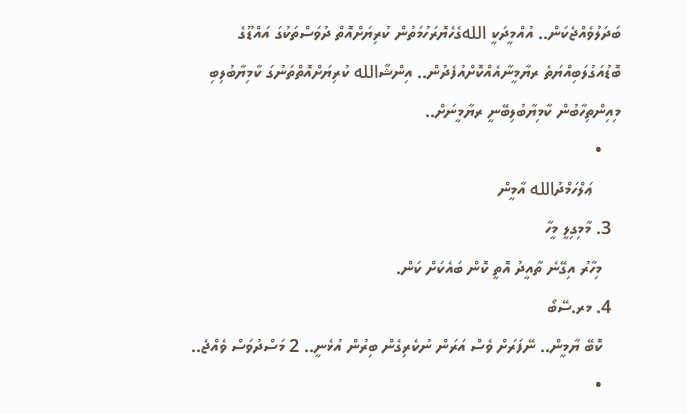ބަދަލުވެއްޖެކަން.. އުއްމީދަކީ اللهގެހެޔޮރަހުމަތުން ކުރިޔަށްއޮތް ދުވަސްތަކުގަ އައްޑޫގެ ބޮޑުއަގުލަބިއްޔަތެ ރޔާމީނާއެއްކޮށްއުފެދުން.. އިންޝާالله ކުރިޔަށްއޮތްތަނުގަ ކާމިޔާބުލިބި މިއިންތިހާބުން ކާމިޔާބުލިބޭނީ ރޔާމީނަށް..
    •
      ޢަލްހަމްދުالله އާމީން
  3. މާމިގިލީ މީހާ
    މިހާރު އިގޭނެ ތާއީދު އޮތީ ކޮން ބައެކަށް ކަން.
  4. މރ.ސޭބޯ
    ކޮބޭ ޔާމީން.. ނޭފަރަށް ވެސް އަރަން ނުކެރިގެން ބިރުން އުޅެނީ.. 2 މަސްދުވަސް ވެއްޖެ..
    •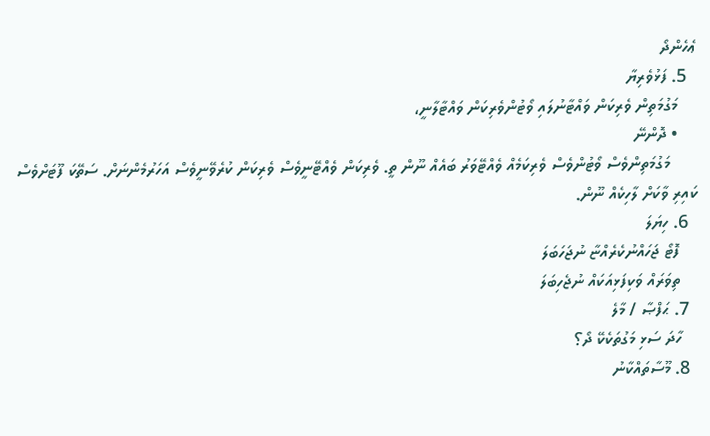ޢެހެންދޯ
  5. ފަޅުވެރިޔާ
    މަގުމަތިން ވެރިކަން ވައްޓާނުލައި ވޯޓުންވެރިކަން ވައްޓާލާނީ،
    • ދޮންނޭ
      މަގުމަތިންވެސް ވޯޓުންވެސް ވެރިކަމެއް ވެއްޓޭވަރު ބައެއް ނޫން ތީ. ވެރިކަން ވެއްޓޭނީވެސް ވެރިކަން ކުރެވޭނީވެސް އަހަރުމެންނަށް. ސަތޭކަ ފޫޓަށްވެސް ކައިރި ވާކަށް ލާހިކެއް ނޫން.
  6. ހިޔަލަ
    ފޮޓޯ ޖަހައްނުކެރެއްޏާ ނުޖަހަބަލަ
    ތިވަރައް ވަކިފަޅިއަކައް ނުޖެހިބަލަ
  7. ޙަފްޞާ / މާލެ
    ހާދަ ސަޅި މަގުތަކެކޭ ދޯ؟
  8. މޫސާތައްކާނު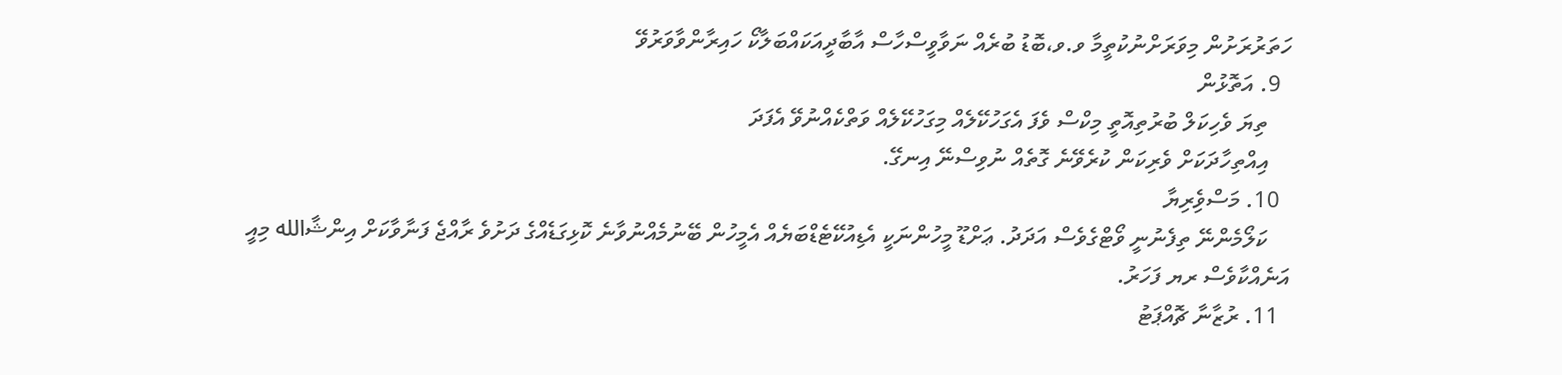ހަތަރުރަށުން މިވަރަށްނުކުތީމާ ވ.ވ،ބޮޑު ބުރެއް ނަވާވީސްހާސް އާބާދީއަކައްބަލާކޯ ހައިރާންވާވަރުވޭ
  9. އަތޮޅުން
    ތިޔަ ވެހިކަލް ބުރުތިއޮތީ މިކްސް ވެފަ އެގަހުކޭލެއް މިގަހުކޭލެއް ވަތްކެއްނުވޭ އެފަދަ
    އިއްތިހާދަކަށް ވެރިކަން ކުރެވޭނެ ގޮތެއް ނުވިސްނޭ އިނގޭ.
  10. މަސްވެިރިޔާ
    ކަލޯމެންނޭ ތިފެނުނީ ވޯޓްގެވެސް އަދަދު. ޢަށްޑޫ މީހުންނަކީ އެޑިއުކޭޓެޑްބަޔެއް އެމީހުން ބޭނުމެއްނުވާނެ ކޮޅިގަޑެއްގެ ދަށުވެ ރާއްޖެ ފަނާވާކަށް އިންޝާالله މިއީ އަނެއްކާވެސް ރޔ ފަހަރު.
  11. ރުޒާނާ ޗޮއްޕަޓު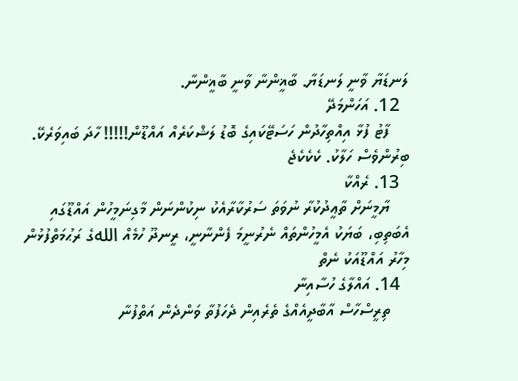ލަނޑަޔާ ވާނީ ލަނޑަޔާ. ބާޣީންނާ ވާނީ ބާޣީންނާ.
  12. އަހަންމަދޭ
    ފާޓު ފުޅާ އިއްތިހާދުން ހަސަޓޭކައިގެ ބޮޑު ލަޝްކަރެއް އައްޑޫން!!!!! ހާދަ ބައިވަރެކޭ. ބިރުންވެސް ހަލާކު. ކެކެކެޖެ
  13. ރެއްކާ
    ޔާމީނަށް ތާޢީދުކުރާ ނުވަތަ ސަރުކާރާއެކު ނިކުންނަން މާގިނަމީހުން އައްޑޫގައި އެބަތިބި، ބަޔަކު އެމީހުންތައް ނެރުނީމަ ފެންނާނީ، ރީނދޫ ހުމެއް اللهގެ ރަޙުމަތްފުޅުން މިހާރު އައްޑޫއަކު ނެތް
  14. އައްލާގެ ހުސާއިނާ
    ތިރީސްހާސް އާބާދީއެއްގެ ތެރެއިން ދެހަފުތާ ވަންދެން އަތްފުނާ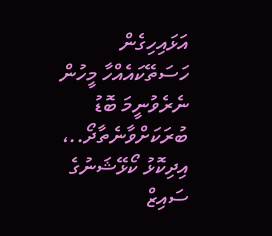އަޅައިހިގެން ހަސަތޭކައެއްހާ މީހުން ނެރެވުނީމަ ބޮޑު ބުރަކަށްވާނެތާދޯ..، އިދިކޮޅު ކޯޅޭޝަނުގެ ސައިޒް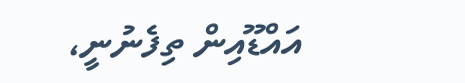އައްޑޫއިން ތިފެނުނީ،